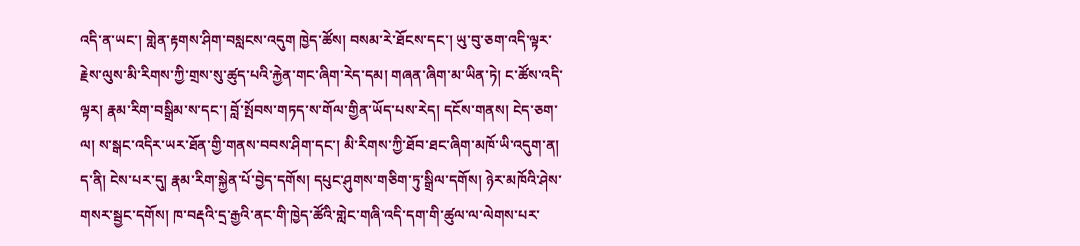འདི་ན་ཡང་། གླེན་རྟགས་ཤིག་བསླངས་འདུག ཁྱེད་ཚོས། བསམ་རེ་ཐོངས་དང་། ཡུ་བུ་ཅག་འདི་ལྟར་རྗེས་ལུས་མི་རིགས་ཀྱི་གྲས་སུ་ཚུད་པའི་རྐྱེན་གང་ཞིག་རེད་དམ། གཞན་ཞིག་མ་ཡིན་ཏེ། ང་ཚོས་འདི་ལྟར། རྣམ་རིག་བསྒྲིམ་ས་དང་། བློ་སྤོབས་གཏད་ས་གོལ་གྱིན་ཡོད་པས་རེད། དངོས་གནས། ངེད་ཅག་ལ། ས་སྒང་འདིར་ཡར་ཐོན་གྱི་གནས་བབས་ཤིག་དང་། མི་རིགས་ཀྱི་ཐོབ་ཐང་ཞིག་མཁོ་ཡི་འདུག་ན། ད་ནི། ངེས་པར་དུ། རྣམ་རིག་སྐྱེན་པོ་བྱེད་དགོས། དཔུང་ཤུགས་གཅིག་ཏུ་སྒྲིལ་དགོས། ཉེར་མཁོའི་ཤེས་གསར་སྦྱང་དགོས། ཁ་བརྡའི་དྲ་རྒྱའི་ནང་གི་ཁྱེད་ཚོའི་གླེང་གཞི་འདི་དག་གི་ཚུལ་ལ་ལེགས་པར་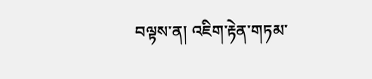བལྟས་ན། འཇིག་རྟེན་གཏམ་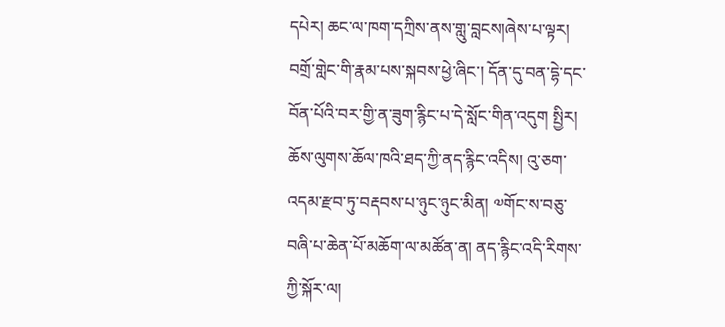དཔེར། ཆང་ལ་ཁག་དཀྲིས་ནས་གླུ་བླངས།ཞེས་པ་ལྟར། བགྲོ་གླེང་གི་རྣམ་པས་སྐབས་ཕྱེ་ཞིང་། དོན་དུ་བན་དྷེ་དང་བོན་པོའི་བར་གྱི་ན་ཟུག་རྙིང་པ་དེ་སློང་གིན་འདུག སྤྱིར། ཆོས་ལུགས་ཆོལ་ཁའི་ཐད་ཀྱི་ནད་རྙིང་འདིས། འུ་ཅག་འདམ་རྫབ་ཏུ་བརྡབས་པ་ཉུང་ཉུང་མིན། ༧གོང་ས་བཅུ་བཞི་པ་ཆེན་པོ་མཆོག་ལ་མཚོན་ན། ནད་རྙིང་འདི་རིགས་ཀྱི་སྐོར་ལ།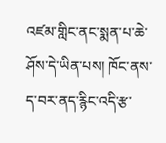འཛམ་གླིང་ནང་སྨན་པ་ཆེ་ཤོས་དེ་ཡིན་པས། ཁོང་ནས་ད་བར་ནད་རྙིང་འདི་རྩ་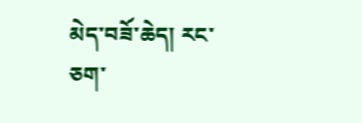མེད་བཟོ་ཆེད། རང་ཅག་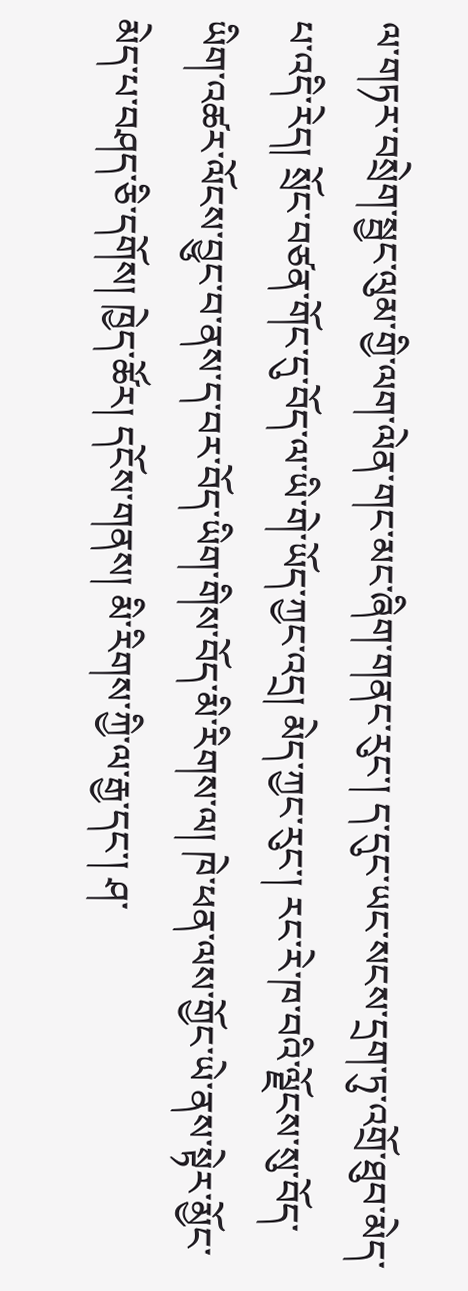ལ་གཏར་བསྲེག་སྦྱང་ལུམ་གྱི་ལག་ལེན་གང་མང་ཞིག་གནང་རུང་། ད་དུང་ཡང་སངས་དྲག་ཏུ་འགྲོ་ཐུབ་མེད་པ་འདི་རེད། སྲོང་བཙན་གོང་དུ་བོད་ལ་ཡི་གེ་ཡོད་ཀྱང་འདྲ། མེད་ཀྱང་རུང་། རང་རེ་ཁ་བའི་ལྗོངས་སུ་བོད་ཡིག་འཚར་ལོངས་བྱུང་བ་ནས་ད་བར་བོད་ཡིག་གིས་བོད་མི་རིགས་ལ། ཁེ་ཕན་ལས་གྱོང་ཡེ་ནས་སྟེར་མྱོང་མེད་པ་བཤད་ཅི་དགོས། ཁྱེད་ཚོར། དངོས་གནས། མི་རིགས་ཀྱི་ལ་རྒྱ་དང་། ཤ་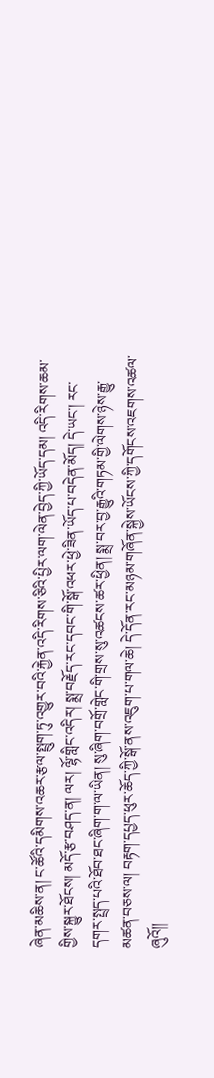ཞེན་མཆིས་ན། ང་ཚོའི་དམིགས་འཆར་རྩལ་སྤྲུག་ཏུ་འགྱུར་བའི་རྐྱེན་འདི་རིགས་ཅིའི་པྱིར་ལག་ལེན་བྱེད་ཀྱི་ཡོད་དམ། འདི་རིགས་ཆམ་གྱིས་སྐྱུར་ཐོངས། མདོ་རྩ་བཤད་ན། ལར། ལྷོ་གླིང་འདིར། སྨྲ་བརྗོད་རང་དབང་གི་སྒོ་འཕར་ཕྱེ་ཟིན་ཡོད་པ་བདེན་མོད། དེ་ཡང་། རང་དགར་སྤྲད་པའི་ཐོབ་ཐང་ཞིག་ག་ལ་ཡིན། སུ་ཞིག་བགྲོ་གླེང་གི་གྲས་སུ་འཚངས་ཚར་ཕྱིན། སྨྲ་བར་བྱ་རྒྱུའི་གཏམ་གྱི་ལེགས་ཉེས་རྒྱུ་མཚན་བཅས་ལ། བརྟག་དཔྱད་ཕུར་ཆོད་ཀྱི་སྒོ་ནས་འཇུག་པ་གལ་ཆེ། དེ་དོན་རང་མཉམ་གཞོན་སྐྱེས་ཡོངས་ཀྱི་དགོངས་འཇགས་འཚལ་ཞུའོ།།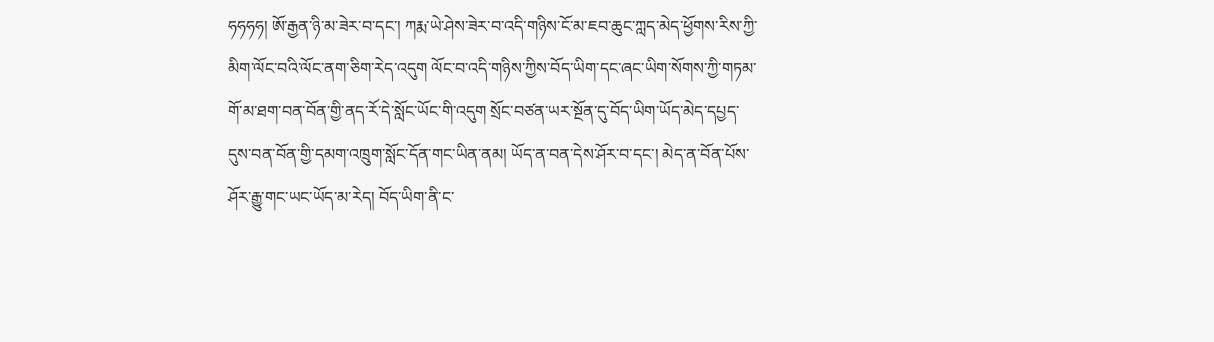ཧཧཧཧ། ཨོ་རྒྱན་ཉི་མ་ཟེར་བ་དང་། ཀརྨ་ཡེ་ཤེས་ཟེར་བ་འདི་གཉིས་ངོ་མ་ཇབ་ཆུང་ཀླད་མེད་ཕྱོགས་རིས་ཀྱི་མིག་ལོང་བའི་ལོང་ནག་ཅིག་རེད་འདུག ལོང་བ་འདི་གཉིས་ཀྱིས་བོད་ཡིག་དང་ཞང་ཡིག་སོགས་ཀྱི་གཏམ་གོ་མ་ཐག་བན་བོན་གྱི་ནད་རོ་དེ་སློང་ཡོང་གི་འདུག སྲོང་བཙན་ཡར་སྔོན་དུ་བོད་ཡིག་ཡོད་མེད་དཔྱད་དུས་བན་བོན་གྱི་དམག་འཁྲུག་སློང་དོན་གང་ཡིན་ནམ། ཡོད་ན་བན་དེས་ཤོར་བ་དང་། མེད་ན་བོན་པོས་ཤོར་རྒྱུ་གང་ཡང་ཡོད་མ་རེད། བོད་ཡིག་ནི་ང་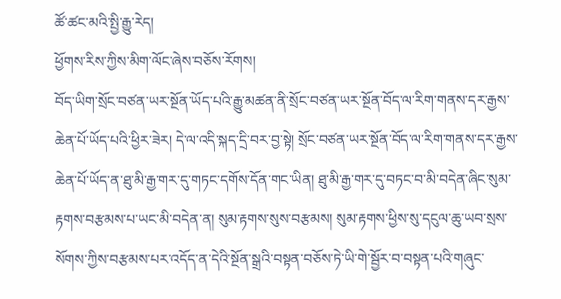ཚོ་ཚང་མའི་སྤྱི་རྒྱུ་རེད།
ཕྱོགས་རིས་ཀྱིས་མིག་ལོང་ཞེས་བཅོས་རོགས།
བོད་ཡིག་སྲོང་བཙན་ཡར་སྔོན་ཡོད་པའི་རྒྱུ་མཚན་ནི་སྲོང་བཙན་ཡར་སྔོན་བོད་ལ་རིག་གནས་དར་རྒྱས་ཆེན་པོ་ཡོད་པའི་ཕྱིར་ཟེར། དེ་ལ་འདི་སྐད་དྲི་བར་བྱ་སྟེ། སྲོང་བཙན་ཡར་སྔོན་བོད་ལ་རིག་གནས་དར་རྒྱས་ཆེན་པོ་ཡོད་ན་ཐུ་མི་རྒྱ་གར་དུ་གཏང་དགོས་དོན་གང་ཡིན། ཐུ་མི་རྒྱ་གར་དུ་བཏང་བ་མི་བདེན་ཞིང་སུམ་རྟགས་བརྩམས་པ་ཡང་མི་བདེན་ན། སུམ་རྟགས་སུས་བརྩམས། སུམ་རྟགས་ཕྱིས་སུ་དངུལ་ཆུ་ཡབ་སྲས་སོགས་ཀྱིས་བརྩམས་པར་འདོད་ན་དེའི་སྔོན་སྒྲའི་བསྟན་བཅོས་ཏེ་ཡི་གེ་སྦྱོར་བ་བསྟན་པའི་གཞུང་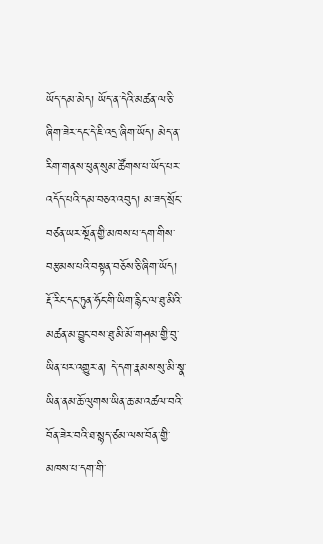ཡོད་དམ་མེད། ཡོད་ན་དེའི་མཚན་ལ་ཅི་ཞིག་ཟེར་དང་དེ་ཇི་འདྲ་ཞིག་ཡོད། མེད་ན་རིག་གནས་ཕུན་སུམ་ཚོགས་པ་ཡོད་པར་འདོད་པའི་དམ་བཅའ་འབུད། མ་ཟད་སྲོང་བཙན་ཡར་སྔོན་གྱི་མཁས་པ་དག་གིས་བརྩམས་པའི་བསྟན་བཅོས་ཅི་ཞིག་ཡོད། རྡོ་རིང་དང་ཏུན་ཧོང་གི་ཡིག་རྙིང་ལ་ཐུ་མིའི་མཚན་མ་བྱུང་བས་ཐུ་མི་མོ་གཤམ་གྱི་བུ་ཡིན་པར་འགྱུར་ན། དེ་དག་རྣམས་སུ་མི་སྣ་ཡིན་ནམ་ཆོ་ལུགས་ཡིན་ཆ་མ་འཚལ་བའི་བོན་ཟེར་བའི་ཐ་སྙད་ཙམ་ལས་བོན་གྱི་མཁས་པ་དག་གི་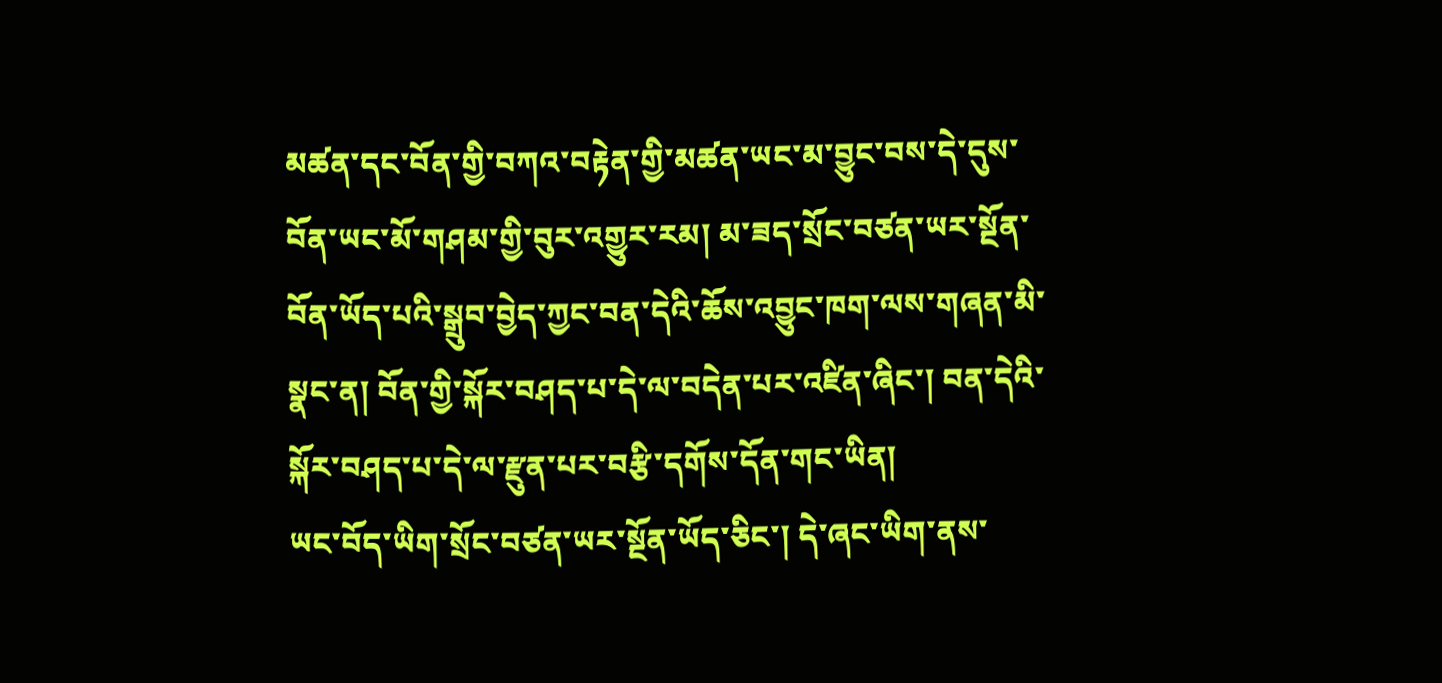མཚན་དང་བོན་གྱི་བཀའ་བརྟེན་གྱི་མཚན་ཡང་མ་བྱུང་བས་དེ་དུས་བོན་ཡང་མོ་གཤམ་གྱི་བུར་འགྱུར་རམ། མ་ཟད་སྲོང་བཙན་ཡར་སྔོན་བོན་ཡོད་པའི་སྒྲུབ་བྱེད་ཀྱང་བན་དེའི་ཆོས་འབྱུང་ཁག་ལས་གཞན་མི་སྣང་ན། བོན་གྱི་སྐོར་བཤད་པ་དེ་ལ་བདེན་པར་འཛིན་ཞིང་། བན་དེའི་སྐོར་བཤད་པ་དེ་ལ་རྫུན་པར་བརྩི་དགོས་དོན་གང་ཡིན།
ཡང་བོད་ཡིག་སྲོང་བཙན་ཡར་སྔོན་ཡོད་ཅིང་། དེ་ཞང་ཡིག་ནས་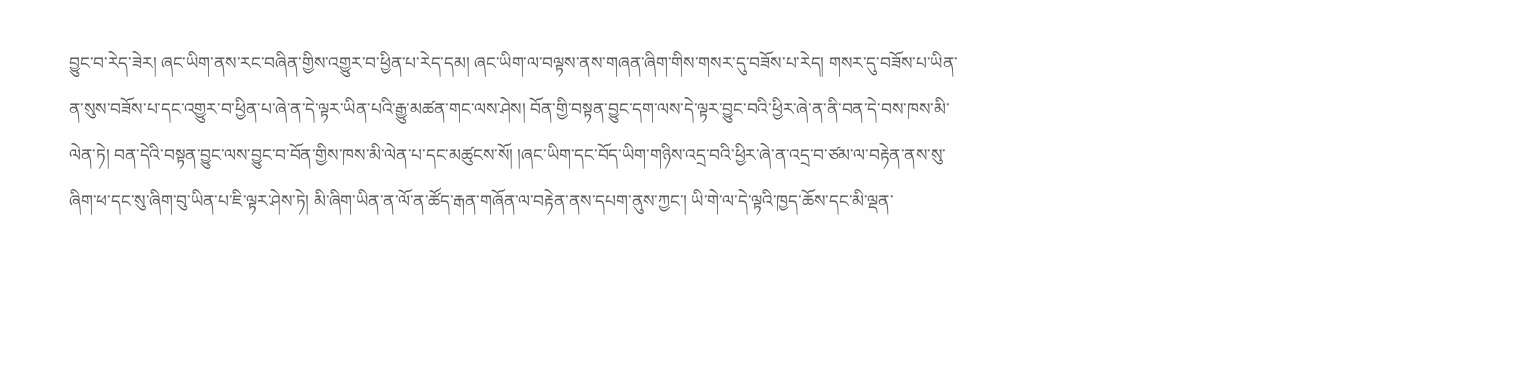བྱུང་བ་རེད་ཟེར། ཞང་ཡིག་ནས་རང་བཞིན་གྱིས་འགྱུར་བ་ཕྱིན་པ་རེད་དམ། ཞང་ཡིག་ལ་བལྟས་ནས་གཞན་ཞིག་གིས་གསར་དུ་བཟོས་པ་རེད། གསར་དུ་བཟོས་པ་ཡིན་ན་སུས་བཟོས་པ་དང་འགྱུར་བ་ཕྱིན་པ་ཞེ་ན་དེ་ལྟར་ཡིན་པའི་རྒྱུ་མཚན་གང་ལས་ཤེས། བོན་གྱི་བསྟན་བྱུང་དག་ལས་དེ་ལྟར་བྱུང་བའི་ཕྱིར་ཞེ་ན་ནི་བན་དེ་བས་ཁས་མི་ལེན་ཏེ། བན་དེའི་བསྟན་བྱུང་ལས་བྱུང་བ་བོན་གྱིས་ཁས་མི་ལེན་པ་དང་མཚུངས་སོ། །ཞང་ཡིག་དང་བོད་ཡིག་གཉིས་འདྲ་བའི་ཕྱིར་ཞེ་ན་འདྲ་བ་ཙམ་ལ་བརྟེན་ནས་སུ་ཞིག་ཕ་དང་སུ་ཞིག་བུ་ཡིན་པ་ཇི་ལྟར་ཤེས་ཏེ། མི་ཞིག་ཡིན་ན་ལོ་ན་ཚོད་རྒན་གཞོན་ལ་བརྟེན་ནས་དཔག་ནུས་ཀྱང་། ཡི་གེ་ལ་དེ་ལྟའི་ཁྱད་ཆོས་དང་མི་ལྡན་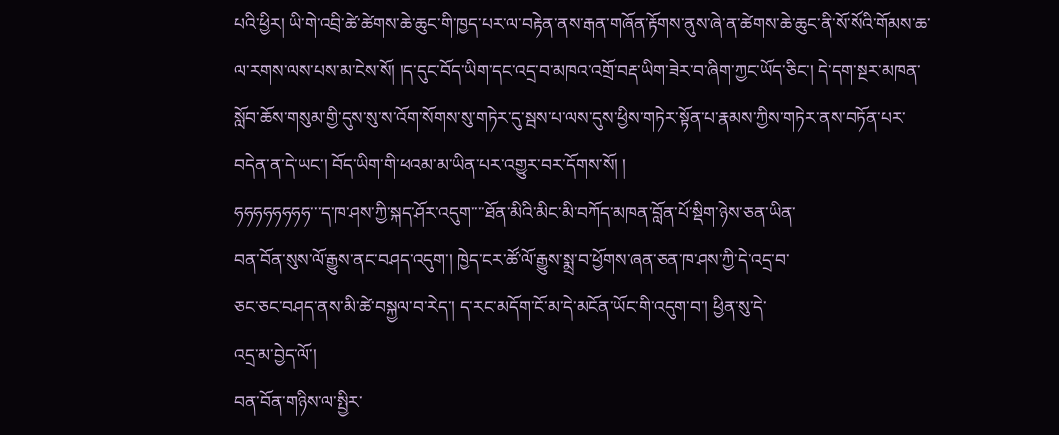པའི་ཕྱིར། ཡི་གེ་འབྲི་ཚེ་ཚེགས་ཆེ་ཆུང་གི་ཁྱད་པར་ལ་བརྟེན་ནས་རྒན་གཞོན་རྟོགས་ནུས་ཞེ་ན་ཚེགས་ཆེ་ཆུང་ནི་སོ་སོའི་གོམས་ཆ་ལ་རགས་ལས་པས་མ་ངེས་སོ། །ད་དུང་བོད་ཡིག་དང་འདྲ་བ་མཁའ་འགྲོ་བརྡ་ཡིག་ཟེར་བ་ཞིག་ཀྱང་ཡོད་ཅིང་། དེ་དག་སྔར་མཁན་སློབ་ཆོས་གསུམ་གྱི་དུས་སུ་ས་འོག་སོགས་སུ་གཏེར་དུ་སྦས་པ་ལས་དུས་ཕྱིས་གཏེར་སྟོན་པ་རྣམས་ཀྱིས་གཏེར་ནས་བཏོན་པར་བདེན་ན་དེ་ཡང་། བོད་ཡིག་གི་ཕའམ་མ་ཡིན་པར་འགྱུར་བར་དོགས་སོ། །
ཧཧཧཧཧཧཧཧ་་་ད་ཁ་ཤས་ཀྱི་སྐད་ཤོར་འདུག་་་་ཐོན་མིའི་མིང་མི་བཀོད་མཁན་བློན་པོ་སྡིག་ཉེས་ཅན་ཡིན་
བན་བོན་སུས་ལོ་རྒྱུས་ནང་བཤད་འདུག་། ཁྱེད་ངར་ཚོ་ལོ་རྒྱུས་སྨྲ་བ་ཕྱོགས་ཞན་ཅན་ཁ་ཤས་ཀྱི་དེ་འདྲ་བ་
ཅང་ཅང་བཤད་ནས་མི་ཚེ་བསྐྱལ་བ་རེད་། ད་རང་མདོག་ངོ་མ་དེ་མངོན་ཡོང་གི་འདུག་བ་། ཕྱིན་སུ་དེ་
འདྲ་མ་བྱེད་ལོ་།
བན་བོན་གཉིས་ལ་སྤྱིར་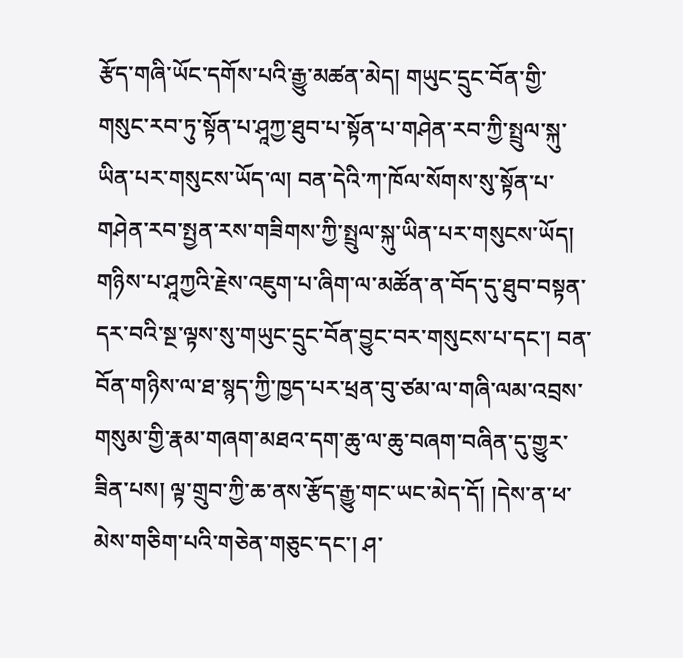རྩོད་གཞི་ཡོང་དགོས་པའི་རྒྱུ་མཚན་མེད། གཡུང་དྲུང་བོན་གྱི་གསུང་རབ་ཏུ་སྟོན་པ་ཤཱཀྱ་ཐུབ་པ་སྟོན་པ་གཤེན་རབ་ཀྱི་སྤྲུལ་སྐུ་ཡིན་པར་གསུངས་ཡོད་ལ། བན་དེའི་ཀ་ཁོལ་སོགས་སུ་སྟོན་པ་གཤེན་རབ་སྤྱན་རས་གཟིགས་ཀྱི་སྤྲུལ་སྐུ་ཡིན་པར་གསུངས་ཡོད། གཉིས་པ་ཤཱཀྱའི་རྗེས་འཇུག་པ་ཞིག་ལ་མཚོན་ན་བོད་དུ་ཐུབ་བསྟན་དར་བའི་སྔ་ལྟས་སུ་གཡུང་དྲུང་བོན་བྱུང་བར་གསུངས་པ་དང་། བན་བོན་གཉིས་ལ་ཐ་སྙད་ཀྱི་ཁྱད་པར་ཕྲན་བུ་ཙམ་ལ་གཞི་ལམ་འབྲས་གསུམ་གྱི་རྣམ་གཞག་མཐའ་དག་ཆུ་ལ་ཆུ་བཞག་བཞིན་དུ་གྱུར་ཟིན་པས། ལྟ་གྲུབ་ཀྱི་ཆ་ནས་རྩོད་རྒྱུ་གང་ཡང་མེད་དོ། །དེས་ན་ཕ་མེས་གཅིག་པའི་གཅེན་གཅུང་དང་། ཤ་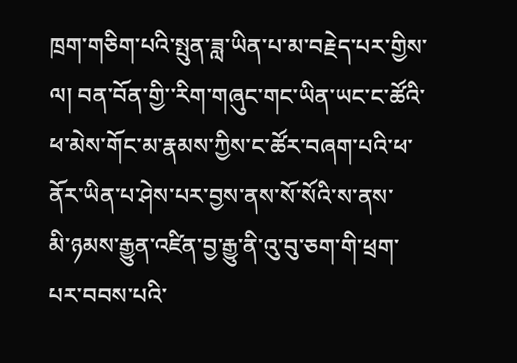ཁྲག་གཅིག་པའི་སྤུན་ཟླ་ཡིན་པ་མ་བརྗེད་པར་གྱིས་ལ། བན་བོན་གྱི་་རིག་གཞུང་གང་ཡིན་ཡང་ང་ཚོའི་ཕ་མེས་གོང་མ་རྣམས་ཀྱིས་ང་ཚོར་བཞག་པའི་ཕ་ནོར་ཡིན་པ་ཤེས་པར་བྱས་ནས་སོ་སོའི་ས་ནས་
མི་ཉམས་རྒྱུན་འཛིན་བྱ་རྒྱུ་ནི་འུ་བུ་ཅག་གི་ཕྲག་པར་བབས་པའི་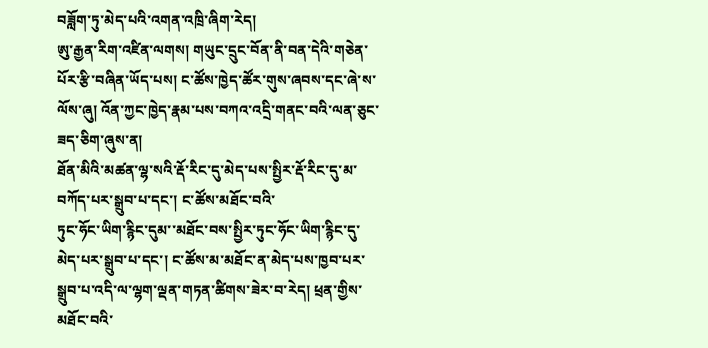བཟློག་ཏུ་མེད་པའི་འགན་འཁྲི་ཞིག་རེད།
ཨུ་རྒྱན་རིག་འཛིན་ལགས། གཡུང་དྲུང་བོན་ནི་བན་དེའི་གཅེན་པོར་རྩི་བཞིན་ཡོད་པས། ང་ཚོས་ཁྱེད་ཚོར་གུས་ཞབས་དང་ཞེ་ས་ལོས་ཞུ། འོན་ཀྱང་ཁྱེད་རྣམ་པས་བཀའ་འདྲི་གནང་བའི་ལན་ཅུང་ཟད་ཅིག་ཞུས་ན།
ཐོན་མིའི་མཚན་ལྷ་སའི་རྡོ་རིང་དུ་མེད་པས་སྤྱིར་རྡོ་རིང་དུ་མ་བཀོད་པར་སྒྲུབ་པ་དང་། ང་ཚོས་མཐོང་བའི་
ཏུང་ཧོང་ཡིག་རྙིང་དུམ་་མཐོང་བས་སྤྱིར་ཏུང་ཧོང་ཡིག་རྙིང་དུ་མེད་པར་སྒྲུབ་པ་དང་། ང་ཚོས་མ་མཐོང་ན་མེད་པས་ཁྱབ་པར་སྒྲུབ་པ་འདི་ལ་ལྷག་ལྡན་གཏན་ཚིགས་ཟེར་བ་རེད། ཕྲན་གྱིས་མཐོང་བའི་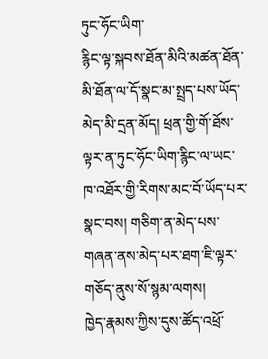ཏུང་ཧོང་ཡིག་
རྙིང་ལྟ་སྐབས་ཐོན་མིའི་མཚན་ཐོན་མི་ཐོན་ལ་དོ་སྣང་མ་སྤྲད་པས་ཡོད་མེད་མི་དྲན་མོད། ཕྲན་གྱི་གོ་ཐོས་ལྟར་ན་ཏུང་ཧོང་ཡིག་རྙིང་ལ་ཡང་ཁ་འཐོར་གྱི་རིགས་མང་བོ་ཡོད་པར་སྣང་བས། གཅིག་ན་མེད་པས་གཞན་ནས་མེད་པར་ཐག་ཇི་ལྟར་གཅོད་ནུས་སོ་སྙམ་ལགས།
ཁྱེད་རྣམས་ཀྱིས་དུས་ཚོད་འཕྲོ་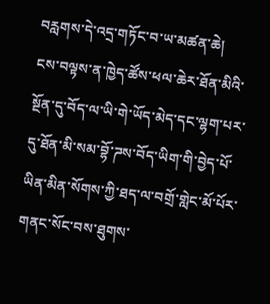བརླགས་དེ་འདྲ་གཏོང་བ་ཡ་མཚན་ཆེ།
ངས་བལྟས་ན་ཁྱེད་ཚོས་ཕལ་ཆེར་ཐོན་མིའི་སྔོན་དུ་བོད་ལ་ཡི་གེ་ཡོད་མེད་དང་ལྷག་པར་དུ་ཐོན་མི་སམ་བྷོ་ཌས་བོད་ཡིག་གི་བྱེད་པོ་ཡིན་མིན་སོགས་ཀྱི་ཐད་ལ་བགྲོ་གླེང་མོ་པོར་གནང་སོང་བས་ཐུགས་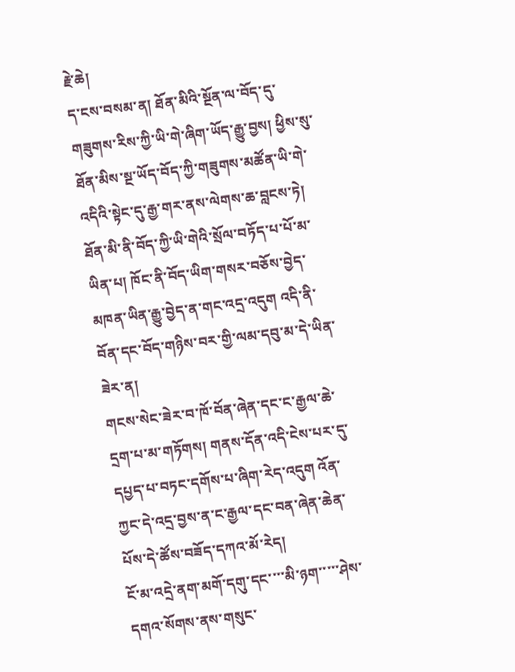རྗེ་ཆེ།
ད་ངས་བསམ་ན། ཐོན་མིའི་སྔོན་ལ་བོད་དུ་གཟུགས་རིས་ཀྱི་ཡི་གེ་ཞིག་ཡོད་རྒྱུ་བྱས། ཕྱིས་སུ་ཐོན་མིས་སྔ་ཡོད་བོད་ཀྱི་གཟུགས་མཚོན་ཡི་གེ་འདིའི་སྟེང་དུ་རྒྱ་གར་ནས་ལེགས་ཆ་བླངས་ཏེ། ཐོན་མི་ནི་བོད་ཀྱི་ཡི་གེའི་སྲོལ་བཏོད་པ་པོ་མ་ཡིན་པ། ཁོང་ནི་བོད་ཡིག་གསར་བཅོས་བྱེད་མཁན་ཡིན་རྒྱུ་བྱེད་ན་གང་འདྲ་འདུག འདི་ནི་བོན་དང་བོད་གཉིས་བར་གྱི་ལམ་དབུ་མ་དེ་ཡིན་ཟེར་ན།
གངས་སེང་ཟེར་བ་ཁོ་བོན་ཞེན་དང་ང་རྒྱལ་ཆེ་དྲག་པ་མ་གཏོགས། གནས་དོན་འདི་ངེས་པར་དུ་དཔྱད་པ་བཏང་དགོས་པ་ཞིག་རེད་འདུག འོན་ཀྱང་དེ་འདྲ་བྱས་ན་ང་རྒྱལ་དང་བན་ཞེན་ཆེན་པོས་དེ་ཚོས་བཟོད་དཀའ་མོ་རེད།
ངོ་མ་འདྲེ་ནག་མགོ་དགུ་དང་་་་མི་ཉག་་་་་ཤེས་དགའ་སོགས་ནས་གསུང་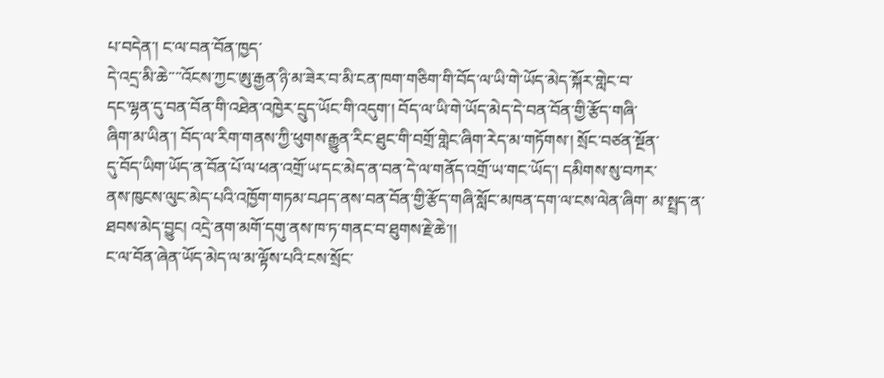པ་བདེན་། ང་ལ་བན་བོན་ཁྱད་
དེ་འདྲ་མི་ཆེ་་་་འོངས་ཀྱང་ཨུ་རྒྱན་ཉི་མ་ཟེར་བ་མི་ངན་ཁག་གཅིག་གི་བོད་ལ་ཡི་གེ་ཡོད་མེད་སྐོར་གླེང་བ་
དང་ལྷན་དུ་བན་བོན་གི་འཐེན་འཁྱེར་དྲུད་ཡོང་གི་འདུག་། བོད་ལ་ཡི་གེ་ཡོད་མེད་དེ་བན་བོན་གྱི་རྩོད་གཞི་
ཞིག་མ་ཡིན་། བོད་ལ་རིག་གནས་ཀྱི་ཕུགས་རྒྱུན་རིང་ཐུང་གི་བགྲོ་གླེང་ཞིག་རེད་མ་གཏོགས་། སྲོང་བཙན་སྔོན་
དུ་བོད་ཡིག་ཡོད་ན་བོན་པོ་ལ་ཕན་འགྲོ་ཡ་དང་མེད་ན་བན་དེ་ལ་གནོད་འགྲོ་ཡ་གང་ཡོད་། དམིགས་སུ་བཀར་
ནས་ཁུངས་ལུང་མེད་པའི་འཁྱོག་གཏམ་བཤད་ནས་བན་བོན་གྱི་རྩོད་གཞི་སློང་མཁན་དག་ལ་ངས་ལེན་ཞིག་ མ་སྤྲད་ན་ཐབས་མེད་བྱུང། འདྲེ་ནག་མགོ་དགུ་ནས་ཁ་ཏ་གནང་བ་ཐུགས་རྗེ་ཆེ་།།
ང་ལ་བོན་ཞེན་ཡོད་མེད་ལ་མ་ལྟོས་པའི་ངས་སྲོང་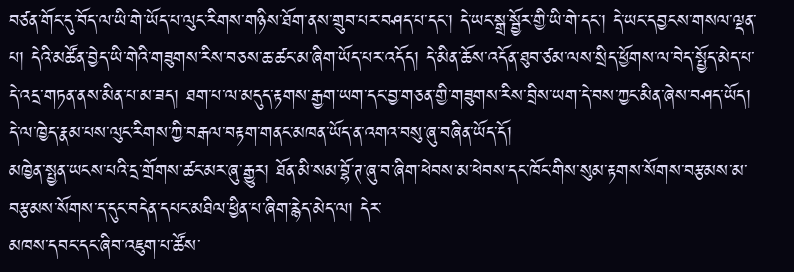བཙན་གོང་དུ་བོད་ལ་ཡི་གེ་ཡོད་པ་ལུང་རིགས་གཉིས་ཐོག་ནས་གྲུབ་པར་བཤད་པ་དང་། དེ་ཡང་སྒྲ་སྦྱོར་གྱི་ཡི་གེ་དང་། དེ་ཡང་དབྱངས་གསལ་ལྡན་པ། དེའི་མཚོན་བྱེད་ཡི་གེའི་གཟུགས་རིས་བཅས་ཆ་ཚང་མ་ཞིག་ཡོད་པར་འདོད། དེ་མིན་ཆོས་འདོན་ཐུབ་ཙམ་ལས་སྲིད་ཕྱོགས་ལ་བེད་སྤྱོད་མེད་པ་དེ་འདྲ་གཏན་ནས་མིན་པ་མ་ཟད། ཐག་པ་ལ་མདུད་རྟགས་རྒྱག་ཡག་དང་བྱ་གཅན་གྱི་གཟུགས་རིས་བྲིས་ཡག་དེ་བས་ཀྱང་མིན་ཞེས་བཤད་ཡོད། དེ་ལ་ཁྱེད་རྣམ་པས་ལུང་རིགས་ཀྱི་བརྒལ་བརྟག་གནང་མཁན་ཡོད་ན་འགའ་བསུ་ཞུ་བཞིན་ཡོད་དོ།
མཁྱེན་སྤྱན་ཡངས་པའི་དྲ་གྲོགས་ཚང་མར་ཞུ་རྒྱུར། ཐོན་མི་སམ་བྷོ་ཊ་ཞུ་བ་ཞིག་ཕེབས་མ་ཕེབས་དང་ཁོང་གིས་སུམ་རྟགས་སོགས་བརྩམས་མ་བརྩམས་སོགས་ད་དུང་བདེན་དཔང་མཐིལ་ཕྱིན་པ་ཞིག་རྙེད་མེད་ལ། དེར་
མཁས་དབང་དང་ཞིབ་འཇུག་པ་ཚོས་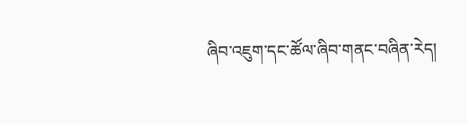ཞིབ་འཇུག་དང་ཚོལ་ཞིབ་གནང་བཞིན་རེད།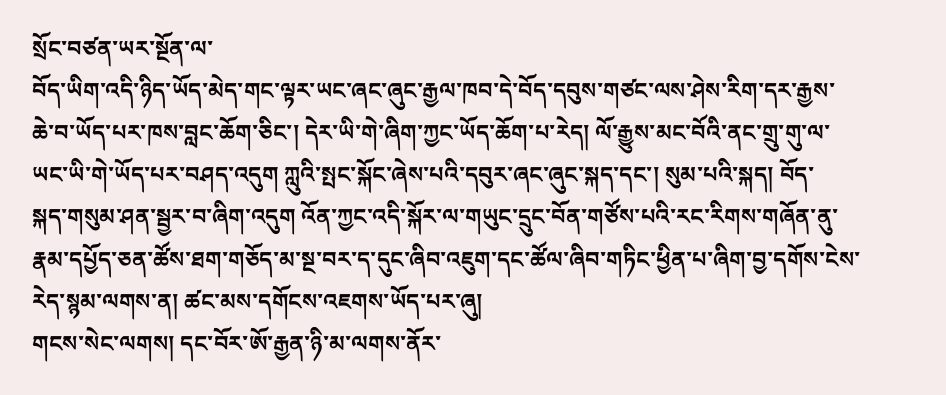སྲོང་བཙན་ཡར་སྔོན་ལ་
བོད་ཡིག་འདི་ཉིད་ཡོད་མེད་གང་ལྟར་ཡང་ཞང་ཞུང་རྒྱལ་ཁབ་དེ་བོད་དབུས་གཙང་ལས་ཤེས་རིག་དར་རྒྱས་
ཆེ་བ་ཡོད་པར་ཁས་བླང་ཆོག་ཅིང་། དེར་ཡི་གེ་ཞིག་ཀྱང་ཡོད་ཆོག་པ་རེད། ལོ་རྒྱུས་མང་བོའི་ནང་གྲུ་གུ་ལ་ཡང་ཡི་གེ་ཡོད་པར་བཤད་འདུག ཀླུའི་སྤང་སྐོང་ཞེས་པའི་དབུར་ཞང་ཞུང་སྐད་དང་། སུམ་པའི་སྐད། བོད་
སྐད་གསུམ་ཤན་སྦྱར་བ་ཞིག་འདུག འོན་ཀྱང་འདི་སྐོར་ལ་གཡུང་དྲུང་བོན་གཙོས་པའི་རང་རིགས་གཞོན་ནུ་
རྣམ་དཔྱོད་ཅན་ཚོས་ཐག་གཅོད་མ་སྔ་བར་ད་དུང་ཞིབ་འཇུག་དང་ཚོལ་ཞིབ་གཏིང་ཕྱིན་པ་ཞིག་བྱ་དགོས་ངེས་རེད་སྙམ་ལགས་ན། ཚང་མས་དགོངས་འཇགས་ཡོད་པར་ཞུ།
གངས་སེང་ལགས། དང་བོར་ཨོ་རྒྱན་ཉི་མ་ལགས་ནོར་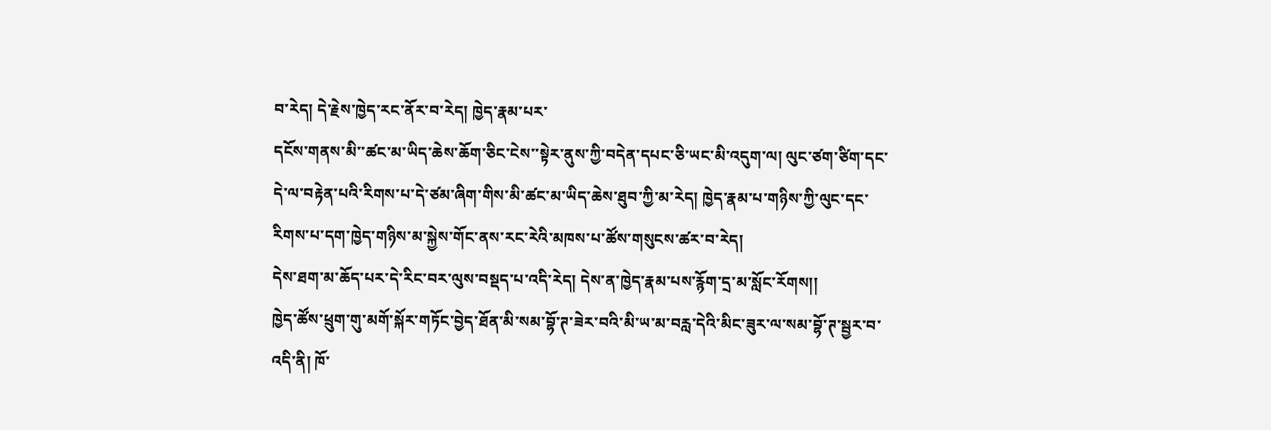བ་རེད། དེ་རྗེས་ཁྱེད་རང་ནོར་བ་རེད། ཁྱེད་རྣམ་པར་
དངོས་གནས་མི་་ཚང་མ་ཡིད་ཆེས་ཆོག་ཅིང་ངེས་་སྟེར་ནུས་ཀྱི་བདེན་དཔང་ཅི་ཡང་མི་འདུག་ལ། ལུང་ཙག་ཙིག་དང་དེ་ལ་བརྟེན་པའི་རིགས་པ་དེ་ཙམ་ཞིག་གིས་མི་ཚང་མ་ཡིད་ཆེས་ཐུབ་ཀྱི་མ་རེད། ཁྱེད་རྣམ་པ་གཉིས་ཀྱི་ལུང་དང་རིགས་པ་དག་ཁྱེད་གཉིས་མ་སྐྱེས་གོང་ནས་རང་རེའི་མཁས་པ་ཚོས་གསུངས་ཚར་བ་རེད།
དེས་ཐག་མ་ཆོད་པར་དེ་རིང་བར་ལུས་བསྡད་པ་འདི་རེད། དེས་ན་ཁྱེད་རྣམ་པས་རྙོག་དྲ་མ་སློང་རོགས།།
ཁྱེད་ཚོས་ཕྲུག་གུ་མགོ་སྐོར་གཏོང་བྱེད་ཐོན་མི་སམ་བྷོ་ཊ་ཟེར་བའི་མི་ཡ་མ་བརླ་དེའི་མིང་ཟུར་ལ་སམ་བྷོ་ཊ་སྦྱར་བ་འདི་ནི། ཁོ་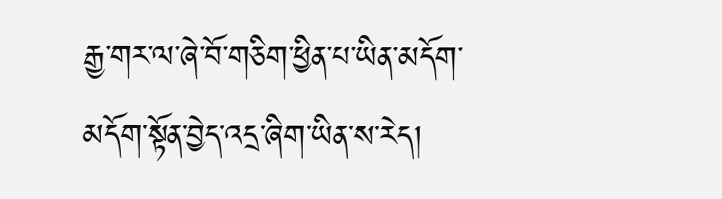རྒྱ་གར་ལ་ཞེ་བོ་གཅིག་ཕྱིན་པ་ཡིན་མདོག་མདོག་སྟོན་བྱེད་འདྲ་ཞིག་ཡིན་ས་རེད།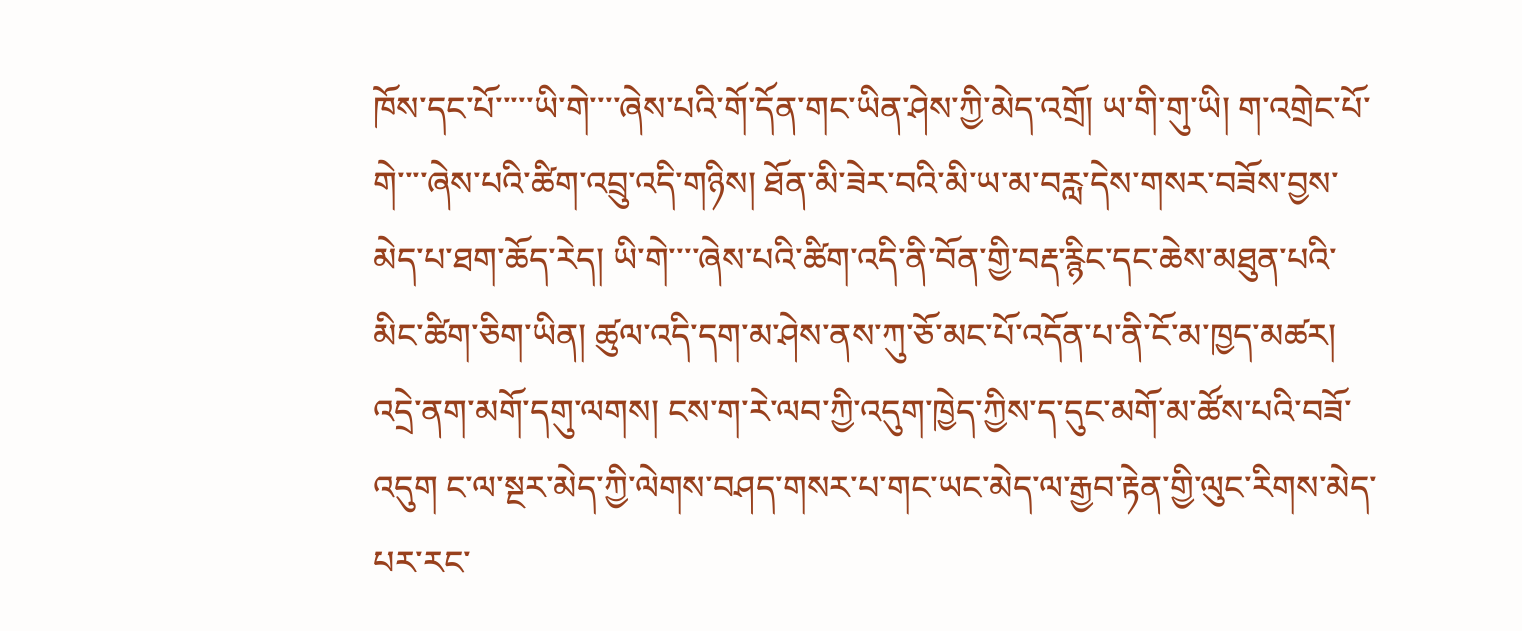ཁོས་དང་པོ་་་་་ཡི་གེ་་་་ཞེས་པའི་གོ་དོན་གང་ཡིན་ཤེས་ཀྱི་མེད་འགྲོ། ཡ་གི་གུ་ཡི། ག་འགྲེང་པོ་གེ་་་་ཞེས་པའི་ཚིག་འབྲུ་འདི་གཉིས། ཐོན་མི་ཟེར་བའི་མི་ཡ་མ་བརླ་དེས་གསར་བཟོས་བྱས་མེད་པ་ཐག་ཆོད་རེད། ཡི་གེ་་་་ཞེས་པའི་ཚིག་འདི་ནི་བོན་གྱི་བརྡ་རྙིང་དང་ཆེས་མཐུན་པའི་མིང་ཚིག་ཅིག་ཡིན། ཚུལ་འདི་དག་མ་ཤེས་ནས་ཀུ་ཅོ་མང་པོ་འདོན་པ་ནི་ངོ་མ་ཁྱད་མཚར།
འདྲེ་ནག་མགོ་དགུ་ལགས། ངས་ག་རེ་ལབ་ཀྱི་འདུག་ཁྱེད་ཀྱིས་ད་དུང་མགོ་མ་ཚོས་པའི་བཟོ་འདུག ང་ལ་སྔར་མེད་ཀྱི་ལེགས་བཤད་གསར་པ་གང་ཡང་མེད་ལ་རྒྱབ་རྟེན་གྱི་ལུང་རིགས་མེད་པར་རང་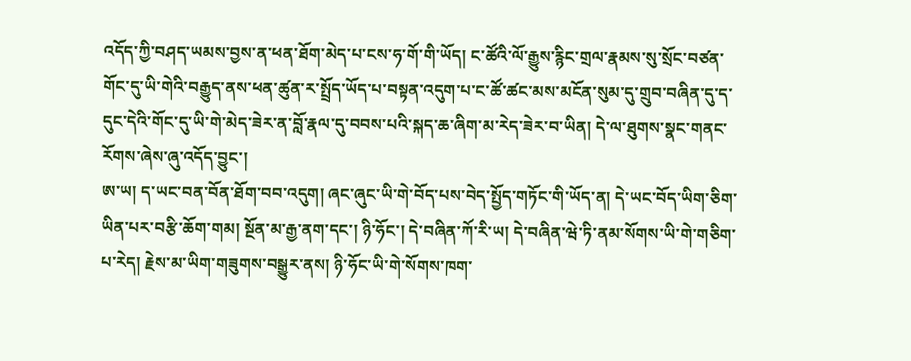འདོད་ཀྱི་བཤད་ཡམས་བྱས་ན་ཕན་ཐོག་མེད་པ་ངས་ཧ་གོ་གི་ཡོད། ང་ཚོའི་ལོ་རྒྱུས་རྙིང་གྲལ་རྣམས་སུ་སྲོང་བཙན་གོང་དུ་ཡི་གེའི་བརྒྱུད་ནས་ཕན་ཚུན་ར་སྤྲོད་ཡོད་པ་བསྟན་འདུག་པ་ང་ཚོ་ཚང་མས་མངོན་སུམ་དུ་གྲུབ་བཞིན་དུ་ད་དུང་དེའི་གོང་དུ་ཡི་གེ་མེད་ཟེར་ན་བློ་རྣལ་དུ་བབས་པའི་སྐད་ཆ་ཞིག་མ་རེད་ཟེར་བ་ཡིན། དེ་ལ་ཐུགས་སྣང་གནང་རོགས་ཞེས་ཞུ་འདོད་བྱུང་།
ཨ་ཡ། ད་ཡང་བན་བོན་ཐོག་བབ་འདུག། ཞང་ཞུང་ཡི་གེ་བོད་པས་བེད་སྤྱོད་གཏོང་གི་ཡོད་ན། དེ་ཡང་བོད་ཡིག་ཅིག་ཡིན་པར་བརྩི་ཆོག་གམ། སྔོན་མ་རྒྱ་ནག་དང་། ཉི་ཧོང་། དེ་བཞིན་ཀོ་རི་ཡ། དེ་བཞིན་ཝེ་ཏི་ནམ་སོགས་ཡི་གེ་གཅིག་པ་རེད། རྗེས་མ་ཡིག་གཟུགས་བསྒྱུར་ནས། ཉི་ཧོང་ཡི་གེ་སོགས་ཁག་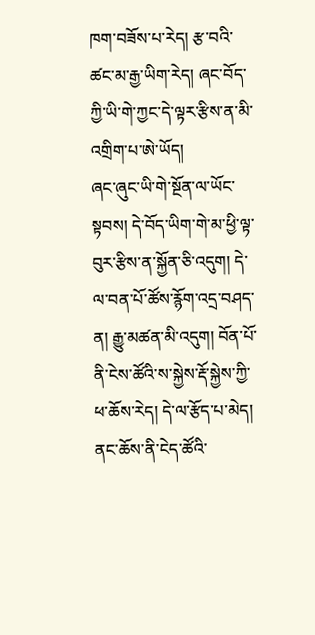ཁག་བཟོས་པ་རེད། རྩ་བའི་ཚང་མ་རྒྱ་ཡིག་རེད། ཞང་བོད་ཀྱི་ཡི་གེ་ཀྱང་དེ་ལྟར་རྩིས་ན་མི་འགྲིག་པ་ཨེ་ཡོད།
ཞང་ཞུང་ཡི་གེ་སྔོན་ལ་ཡོང་སྟབས། དེ་བོད་ཡིག་གེ་མ་ཕྱི་ལྟ་བུར་རྩིས་ན་སྐྱོན་ཅི་འདུག། དེ་ལ་བན་པོ་ཚོས་རྙོག་འདྲ་བཤད་ན། རྒྱུ་མཚན་མི་འདུག། བོན་པོ་ནི་ངེས་ཚོའི་ས་སྐྱེས་རྡོ་སྐྱེས་ཀྱི་ཕ་ཆོས་རེད། དེ་ལ་རྩོད་པ་མེད། ནང་ཆོས་ནི་ངེད་ཚོའི་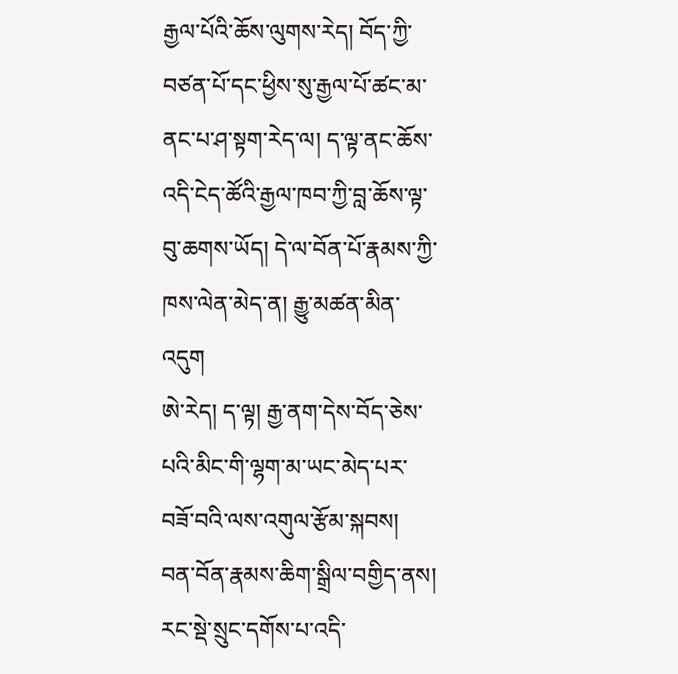རྒྱལ་པོའི་ཆོས་ལུགས་རེད། བོད་ཀྱི་བཙན་པོ་དང་ཕྱིས་སུ་རྒྱལ་པོ་ཚང་མ་ནང་པ་ཤ་སྟག་རེད་ལ། ད་ལྟ་ནང་ཆོས་འདི་ངེད་ཚོའི་རྒྱལ་ཁབ་ཀྱི་བླ་ཆོས་ལྟ་བུ་ཆགས་ཡོད། དེ་ལ་བོན་པོ་རྣམས་ཀྱི་ཁས་ལེན་མེད་ན། རྒྱུ་མཚན་མིན་འདུག
ཨེ་རེད། ད་ལྟ། རྒྱ་ནག་དེས་བོད་ཅེས་པའི་མིང་གི་ལྷག་མ་ཡང་མེད་པར་བཟོ་བའི་ལས་འགུལ་རྩོམ་སྐབས། བན་བོན་རྣམས་ཆིག་སྒྲིལ་བགྱིད་ནས། རང་སྡེ་སྲུང་དགོས་པ་འདི་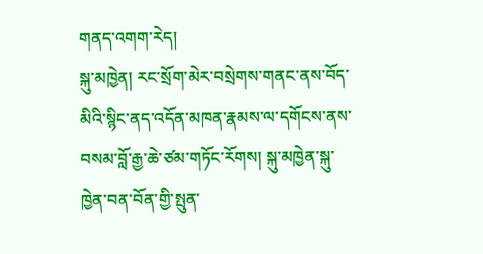གནད་འགག་རེད།
སྐུ་མཁྱེན། རང་སྲོག་མེར་བསྲེགས་གནང་ནས་བོད་མིའི་སྙིང་ནད་འདོན་མཁན་རྣམས་ལ་དགོངས་ནས་བསམ་བློ་རྒྱ་ཆེ་ཙམ་གཏོང་རོགས། སྐུ་མཁྱེན་སྐུ་ཁྱེན་བན་བོན་གྱི་སྤུན་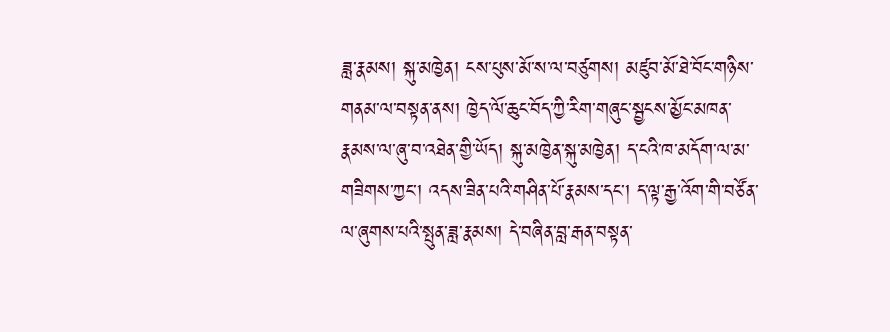ཟླ་རྣམས། སྐུ་མཁྱེན། ངས་པུས་མོ་ས་ལ་བཙུགས། མཛུབ་མོ་ཐེ་བོང་གཉིས་གནམ་ལ་བསྟན་ནས། ཁྱེད་ལོ་ཆུང་བོད་ཀྱི་རིག་གཞུང་སྦྱངས་མྱོང་མཁན་རྣམས་ལ་ཞུ་བ་འཐེན་གྱི་ཡོད། སྐུ་མཁྱེན་སྐུ་མཁྱེན། ད་ངའི་ཁ་མདོག་ལ་མ་གཟིགས་ཀྱང་། འདས་ཟིན་པའི་གཤིན་པོ་རྣམས་དང་། ད་ལྟ་རྒྱ་འོག་གི་བཙོན་ལ་ཞུགས་པའི་སྤུན་ཟླ་རྣམས། དེ་བཞིན་བླ་རྒན་བསྟན་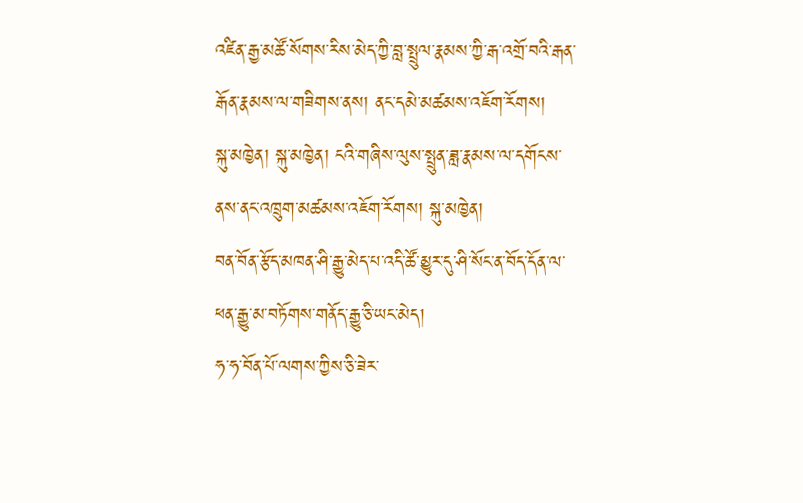འཛིན་རྒྱ་མཚོ་སོགས་རིས་མེད་ཀྱི་བླ་སྤྲུལ་རྣམས་ཀྱི་རྒ་འགྲོ་བའི་རྒན་རྒོན་རྣམས་ལ་གཟིགས་ནས། ནང་དམེ་མཚམས་འཇོག་རོགས།
སྐུ་མཁྱེན། སྐུ་མཁྱེན། ངའི་གཞིས་ལུས་སྤྲུན་ཟླ་རྣམས་ལ་དགོངས་ནས་ནང་འཁྲུག་མཚམས་འཇོག་རོགས། སྐུ་མཁྱེན།
བན་བོན་རྩོད་མཁན་ཤི་རྒྱུ་མེད་པ་འདི་ཚོ་མྱུར་དུ་ཤི་སོང་ན་བོད་དོན་ལ་ཕན་རྒྱུ་མ་བཏོགས་གནོད་རྒྱུ་ཅི་ཡང་མེད།
ཧ་ཧ་བོན་པོ་ལགས་ཀྱིས་ཅི་ཟེར་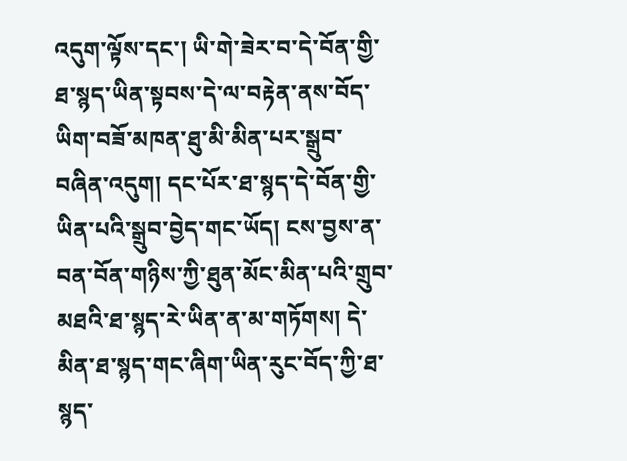འདུག་ལྟོས་དང་། ཡི་གེ་ཟེར་བ་དེ་བོན་གྱི་ཐ་སྙད་ཡིན་སྟབས་དེ་ལ་བརྟེན་ནས་བོད་ཡིག་བཟོ་མཁན་ཐུ་མི་མིན་པར་སྒྲུབ་བཞིན་འདུག། དང་པོར་ཐ་སྙད་དེ་བོན་གྱི་ཡིན་པའི་སྒྲུབ་བྱེད་གང་ཡོད། ངས་བྱས་ན་བན་བོན་གཉིས་ཀྱི་ཐུན་མོང་མིན་པའི་གྲུབ་མཐའི་ཐ་སྙད་རེ་ཡིན་ན་མ་གཏོགས། དེ་མིན་ཐ་སྙད་གང་ཞིག་ཡིན་རུང་བོད་ཀྱི་ཐ་སྙད་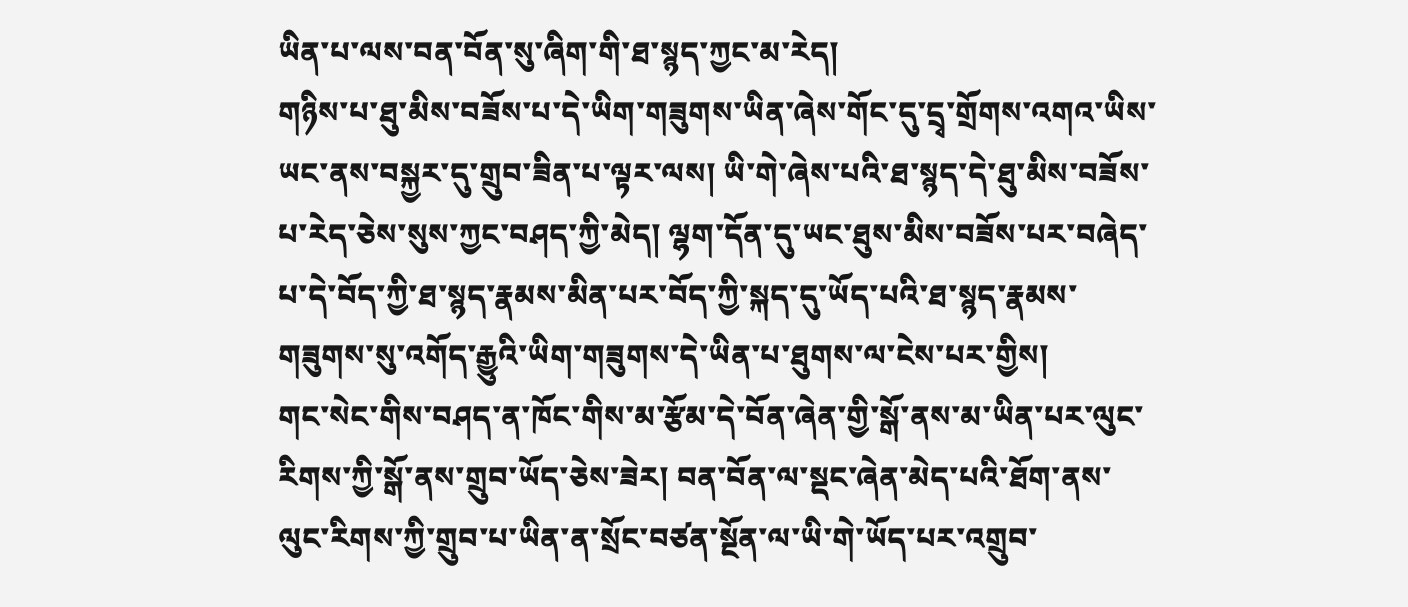ཡིན་པ་ལས་བན་བོན་སུ་ཞིག་གི་ཐ་སྙད་ཀྱང་མ་རེད།
གཉིས་པ་ཐུ་མིས་བཟོས་པ་དེ་ཡིག་གཟུགས་ཡིན་ཞེས་གོང་དུ་དྲྭ་གྲོགས་འགའ་ཡིས་ཡང་ནས་བསྐྱར་དུ་གྲུབ་ཟིན་པ་ལྟར་ལས། ཡི་གེ་ཞེས་པའི་ཐ་སྙད་དེ་ཐུ་མིས་བཟོས་པ་རེད་ཅེས་སུས་ཀྱང་བཤད་ཀྱི་མེད། ལྷག་དོན་དུ་ཡང་ཐུས་མིས་བཟོས་པར་བཞེད་པ་དེ་བོད་ཀྱི་ཐ་སྙད་རྣམས་མིན་པར་བོད་ཀྱི་སྐད་དུ་ཡོད་པའི་ཐ་སྙད་རྣམས་གཟུགས་སུ་འགོད་རྒྱུའི་ཡིག་གཟུགས་དེ་ཡིན་པ་ཐུགས་ལ་ངེས་པར་གྱིས།
གང་སེང་གིས་བཤད་ན་ཁོང་གིས་མ་རྩོམ་དེ་བོན་ཞེན་གྱི་སྒོ་ནས་མ་ཡིན་པར་ལུང་རིགས་ཀྱི་སྒོ་ནས་གྲུབ་ཡོད་ཅེས་ཟེར། བན་བོན་ལ་སྡང་ཞེན་མེད་པའི་ཐོག་ནས་ལུང་རིགས་ཀྱི་གྲུབ་པ་ཡིན་ན་སྲོང་བཙན་སྔོན་ལ་ཡི་གེ་ཡོད་པར་འགྲུབ་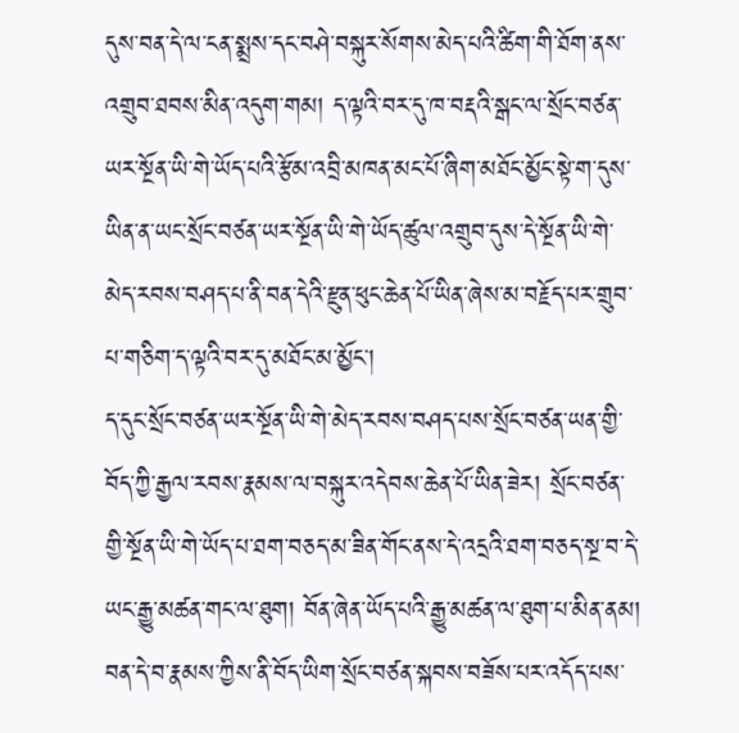དུས་བན་དེ་ལ་ངན་སྨྲས་དང་བཤེ་བསྐུར་སོགས་མེད་པའི་ཚིག་གི་ཐོག་ནས་འགྲུབ་ཐབས་མིན་འདུག་གམ། ད་ལྟའི་བར་དུ་ཁ་བརྡའི་སྒང་ལ་སྲོང་བཙན་ཡར་སྔོན་ཡི་གེ་ཡོད་པའི་རྩོམ་འབྲི་མཁན་མང་པོ་ཞིག་མཐོང་མྱོང་སྟེ་ག་དུས་ཡིན་ན་ཡང་སྲོང་བཙན་ཡར་སྔོན་ཡི་གེ་ཡོད་ཚུལ་འགྲུབ་དུས་དེ་སྔོན་ཡི་གེ་མེད་རབས་བཤད་པ་ནི་བན་དེའི་རྫུན་ཕུང་ཆེན་པོ་ཡིན་ཞེས་མ་བརྗོད་པར་གྲུབ་པ་གཅིག་ད་ལྟའི་བར་དུ་མཐོང་མ་མྱོང་།
ད་དུང་སྲོང་བཙན་ཡར་སྔོན་ཡི་གེ་མེད་རབས་བཤད་པས་སྲོང་བཙན་ཡན་གྱི་བོད་ཀྱི་རྒྱལ་རབས་རྣམས་ལ་བསྐུར་འདེབས་ཆེན་པོ་ཡིན་ཟེར། སྲོང་བཙན་གྱི་སྔོན་ཡི་གེ་ཡོད་པ་ཐག་བཅད་མ་ཟིན་གོང་ནས་དེ་འདྲའི་ཐག་བཅད་སྔ་བ་དེ་ཡང་རྒྱུ་མཚན་གང་ལ་ཐུག། བོན་ཞེན་ཡོད་པའི་རྒྱུ་མཚན་ལ་ཐུག་པ་མིན་ནམ། བན་དེ་བ་རྣམས་ཀྱིས་ནི་བོད་ཡིག་སྲོང་བཙན་སྐབས་བཟོས་པར་འདོད་པས་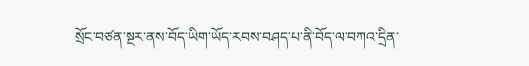སྲོང་བཙན་སྔར་ནས་བོད་ཡིག་ཡོད་རབས་བཤད་པ་ནི་བོད་ལ་བཀའ་དྲིན་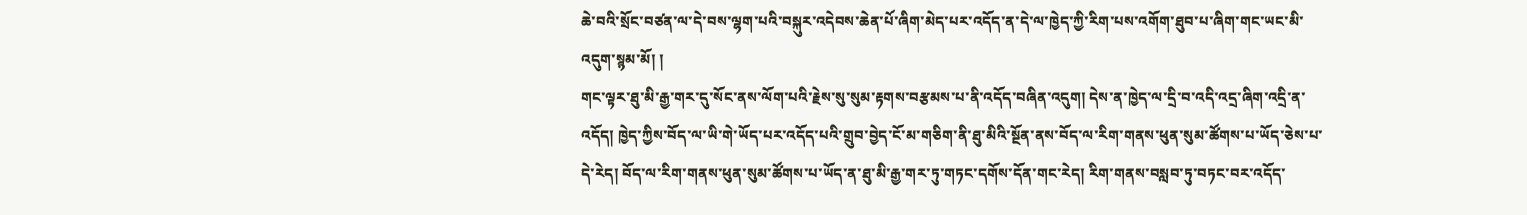ཆེ་བའི་སྲོང་བཙན་ལ་དེ་བས་ལྷག་པའི་བསྐུར་འདེབས་ཆེན་པོ་ཞིག་མེད་པར་འདོད་ན་དེ་ལ་ཁྱེད་ཀྱི་རིག་པས་འགོག་ཐུབ་པ་ཞིག་གང་ཡང་མི་འདུག་སྙམ་མོ། །
གང་ལྟར་ཐུ་མི་རྒྱ་གར་དུ་སོང་ནས་ལོག་པའི་རྗེས་སུ་སུམ་རྟགས་བརྩམས་པ་ནི་འདོད་བཞིན་འདུག། དེས་ན་ཁྱེད་ལ་དྲི་བ་འདི་འདྲ་ཞིག་འདྲི་ན་འདོད། ཁྱེད་ཀྱིས་བོད་ལ་ཡི་གེ་ཡོད་པར་འདོད་པའི་གྲུབ་བྱེད་ངོ་མ་གཅིག་ནི་ཐུ་མིའི་སྔོན་ནས་བོད་ལ་རིག་གནས་ཕུན་སུམ་ཚོགས་པ་ཡོད་ཅེས་པ་དེ་རེད། བོད་ལ་རིག་གནས་ཕུན་སུམ་ཚོགས་པ་ཡོད་ན་ཐུ་མི་རྒྱ་གར་ཏུ་གཏང་དགོས་དོན་གང་རེད། རིག་གནས་བསླབ་ཏུ་བཏང་བར་འདོད་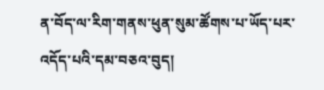ན་བོད་ལ་རིག་གནས་ཕུན་སུམ་ཚོགས་པ་ཡོད་པར་འདོད་པའི་དམ་བཅའ་བུད།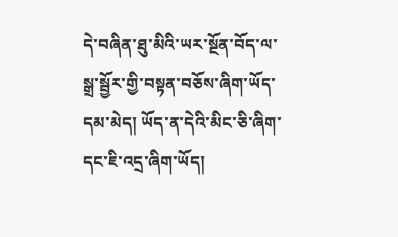དེ་བཞིན་ཐུ་མིའི་ཡར་སྔོན་བོད་ལ་སྒྲ་སྦྱོར་གྱི་བསྟན་བཅོས་ཞིག་ཡོད་དམ་མེད། ཡོད་ན་དེའི་མིང་ཅི་ཞིག་དང་ཇི་འདྲ་ཞིག་ཡོད།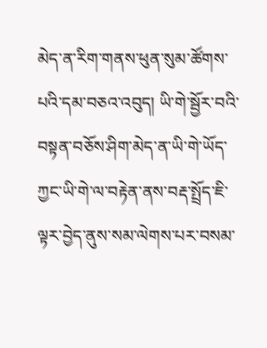མེད་ན་རིག་གནས་ཕུན་སུམ་ཚོགས་པའི་དམ་བཅའ་འབུད། ཡི་གེ་སྦྱོར་བའི་བསྟན་བཅོས་ཤིག་མེད་ན་ཡི་གེ་ཡོད་ཀྱང་ཡི་གེ་ལ་བརྟེན་ནས་བརྡ་སྤྲོད་ཇི་ལྟར་བྱེད་ནུས་སམ་ལེགས་པར་བསམ་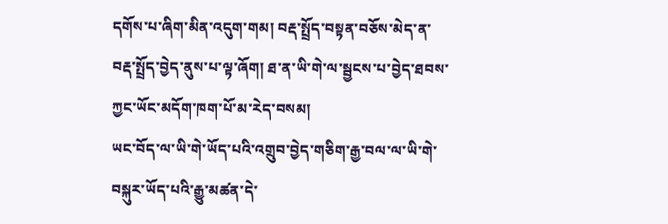དགོས་པ་ཞིག་མིན་འདུག་གམ། བརྡ་སྤྲོད་བསྟན་བཅོས་མེད་ན་བརྡ་སྤྲོད་བྱེད་ནུས་པ་ལྟ་ཞོག། ཐ་ན་ཡི་གེ་ལ་སྦྱངས་པ་བྱེད་ཐབས་ཀྱང་ཡོང་མདོག་ཁག་པོ་མ་རེད་བསམ།
ཡང་བོད་ལ་ཡི་གེ་ཡོད་པའི་འགྲུབ་བྱེད་གཅིག་རྒྱ་བལ་ལ་ཡི་གེ་བསྐུར་ཡོད་པའི་རྒྱུ་མཚན་དེ་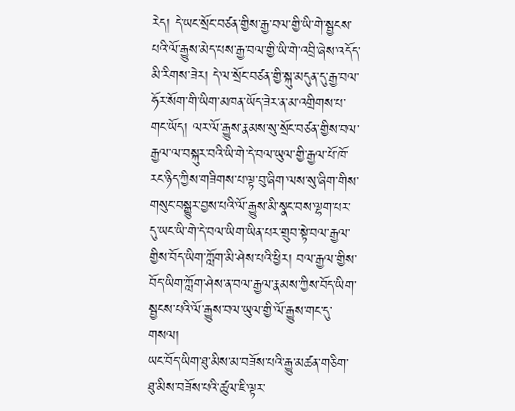རེད། དེ་ཡང་སྲོང་བཙན་གྱིས་རྒྱ་བལ་གྱི་ཡི་གེ་སྦྱངས་པའི་ལོ་རྒྱུས་མེད་པས་རྒྱ་བལ་གྱི་ཡི་གེ་འབྲི་ཞེས་འདོད་མི་རིགས་ཟེར། དེ་ལ་སྲོང་བཙན་གྱི་སྐུ་མདུན་དུ་རྒྱ་བལ་ཧོར་སོག་གི་ཡིག་མཁན་ཡོད་ཟེར་ན་མ་འགྲིགས་པ་གང་ཡོད། ལར་ལོ་རྒྱུས་རྣམས་སུ་སྲོང་བཙན་གྱིས་བལ་རྒྱལ་ལ་བསྐུར་བའི་ཡི་གེ་དེ་བལ་ཡུལ་གྱི་རྒྱལ་པོ་ཁོ་རང་ཉིད་ཀྱིས་གཟིགས་པ་ལྟ་བུ་ཞིག་ལས་སུ་ཞིག་གིས་གསུང་བསྒྱུར་བྱས་པའི་ལོ་རྒྱུས་མི་སྣང་བས་ལྷག་པར་དུ་ཡང་ཡི་གེ་དེ་བལ་ཡིག་ཡིན་པར་གྲུབ་སྟེ་བལ་རྒྱལ་གྱིས་བོད་ཡིག་ཀློག་མི་ཤེས་པའི་ཕྱིར། བལ་རྒྱལ་གྱིས་བོད་ཡིག་ཀློག་ཤེས་ན་བལ་རྒྱལ་རྣམས་ཀྱིས་བོད་ཡིག་སྦྱངས་པའི་ལོ་རྒྱུས་བལ་ཡུལ་གྱི་ལོ་རྒྱུས་གང་དུ་གསལ།
ཡང་བོད་ཡིག་ཐུ་མིས་མ་བཟོས་པའི་རྒྱུ་མཚན་གཅིག་ཐུ་མིས་བཟོས་པའི་ཚུལ་ཇི་ལྟར་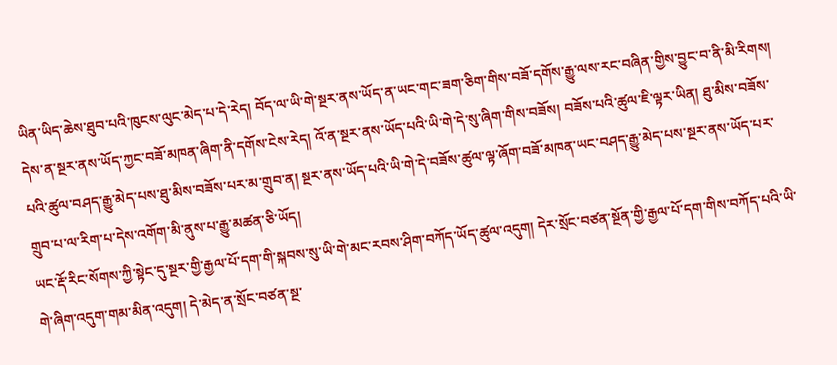ཡིན་ཡིད་ཆེས་ཐུབ་པའི་ཁུངས་ལུང་མེད་པ་དེ་རེད། བོད་ལ་ཡི་གེ་སྔར་ནས་ཡོད་ན་ཡང་གང་ཟག་ཅིག་གིས་བཟོ་དགོས་རྒྱུ་ལས་རང་བཞིན་གྱིས་བྱུང་བ་ནི་མི་རིགས། དེས་ན་སྔར་ནས་ཡོད་ཀྱང་བཟོ་མཁན་ཞིག་ནི་དགོས་ངེས་རེད། འོ་ན་སྔར་ནས་ཡོད་པའི་ཡི་གེ་དེ་སུ་ཞིག་གིས་བཟོས། བཟོས་པའི་ཚུལ་ཇི་ལྟར་ཡིན། ཐུ་མིས་བཟོས་པའི་ཚུལ་བཤད་རྒྱུ་མེད་པས་ཐུ་མིས་བཟོས་པར་མ་གྲུབ་ན། སྔར་ནས་ཡོད་པའི་ཡི་གེ་དེ་བཟོས་ཚུལ་ལྟ་ཞོག་བཟོ་མཁན་ཡང་བཤད་རྒྱུ་མེད་པས་སྔར་ནས་ཡོད་པར་གྲུབ་པ་ལ་རིག་པ་དེས་འགོག་མི་ནུས་པ་རྒྱུ་མཚན་ཅི་ཡོད།
ཡང་རྡོ་རིང་སོགས་ཀྱི་སྟེང་དུ་སྔར་གྱི་རྒྱལ་པོ་དག་གི་སྐབས་སུ་ཡི་གེ་མང་རབས་ཤིག་བཀོད་ཡོད་ཚུལ་འདུག། དེར་སྲོང་བཙན་སྔོན་གྱི་རྒྱལ་པོ་དག་གིས་བཀོད་པའི་ཡི་གེ་ཞིག་འདུག་གམ་མིན་འདུག། དེ་མེད་ན་སྲོང་བཙན་སྔ་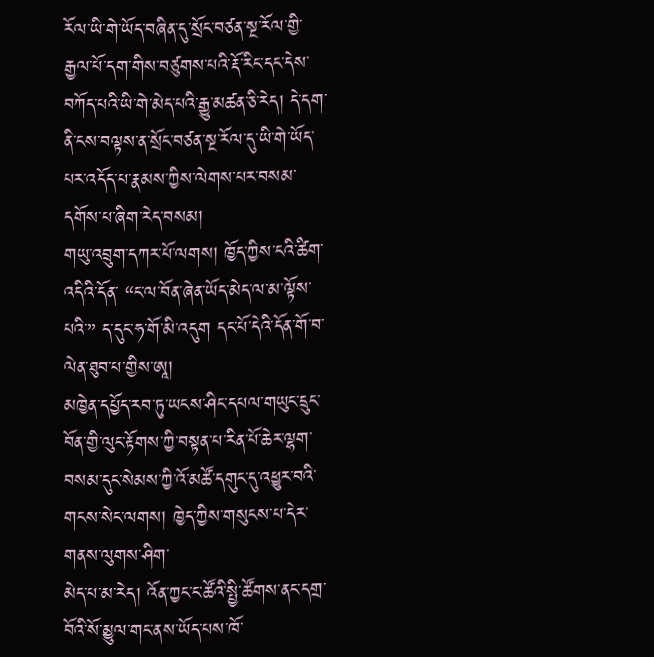རོལ་ཡི་གེ་ཡོད་བཞིན་དུ་སྲོང་བཙན་སྔ་རོལ་གྱི་རྒྱལ་པོ་དག་གིས་བཙུགས་པའི་རྡོ་རིང་དང་དེས་བཀོད་པའི་ཡི་གེ་མེད་པའི་རྒྱུ་མཚན་ཅི་རེད། དེ་དག་ནི་ངས་བལྟས་ན་སྲོང་བཙན་སྔ་རོལ་དུ་ཡི་གེ་ཡོད་པར་འདོད་པ་རྣམས་ཀྱིས་ལེགས་པར་བསམ་དགོས་པ་ཞིག་རེད་བསམ།
གཡུ་འབྲུག་དཀར་པོ་ལགས། ཁྱོད་ཀྱིས་ངའི་ཚིག་འདིའི་དོན་ “ང་ལ་བོན་ཞེན་ཡོད་མེད་ལ་མ་ལྟོས་པའི་” ད་དུང་ཧ་གོ་མི་འདུག དང་པོ་དེའི་དོན་གོ་བ་ལེན་ཐུབ་པ་གྱིས་ཨཱ།
མཁྱེན་དཔྱོད་རབ་ཏུ་ཡངས་ཤིང་དཔལ་གཡུང་དྲུང་བོན་གྱི་ལུང་རྟོགས་ཀྱི་བསྟན་པ་རིན་པོ་ཆེར་ལྷག་བསམ་དུང་སེམས་ཀྱི་འོ་མཚོ་དགུང་དུ་འཕྱུར་བའི་གངས་སེང་ལགས། ཁྱེད་ཀྱིས་གསུངས་པ་དེར་གནས་ལུགས་ཤིག་
མེད་པ་མ་རེད། འོན་ཀྱང་ང་ཚོའི་སྤྱི་ཚོགས་ནང་དགྲ་བོའི་སོ་མྱུལ་གང་ནས་ཡོད་པས་ཁོ་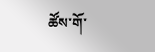ཚོས་གོ་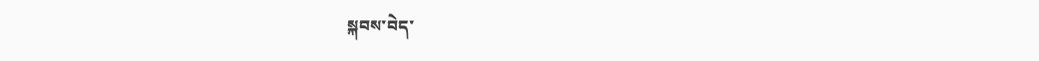སྐབས་བེད་